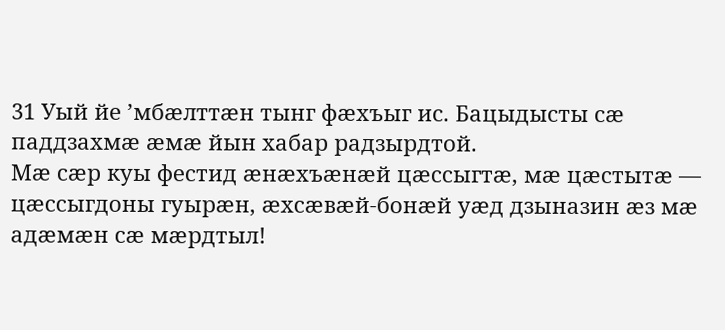31 Уый йе ’мбӕлттӕн тынг фӕхъыг ис. Бацыдысты сӕ паддзахмӕ ӕмӕ йын хабар радзырдтой.
Мӕ сӕр куы фестид ӕнӕхъӕнӕй цӕссыгтӕ, мӕ цӕстытӕ — цӕссыгдоны гуырӕн, ӕхсӕвӕй-бонӕй уӕд дзыназин ӕз мӕ адӕмӕн сӕ мӕрдтыл!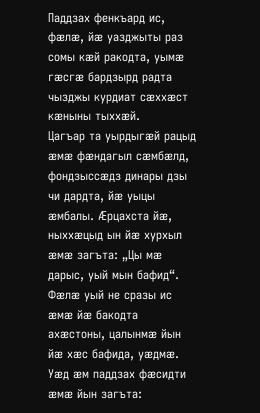Паддзах фенкъард ис, фӕлӕ, йӕ уазджыты раз сомы кӕй ракодта, уымӕ гӕсгӕ бардзырд радта чызджы курдиат сӕххӕст кӕныны тыххӕй.
Цагъар та уырдыгӕй рацыд ӕмӕ фӕндагыл сӕмбӕлд, фондзыссӕдз динары дзы чи дардта, йӕ уыцы ӕмбалы. Ӕрцахста йӕ, ныххӕцыд ын йӕ хурхыл ӕмӕ загъта: „Цы мӕ дарыс, уый мын бафид“.
Фӕлӕ уый не сразы ис ӕмӕ йӕ бакодта ахӕстоны, цалынмӕ йын йӕ хӕс бафида, уӕдмӕ.
Уӕд ӕм паддзах фӕсидти ӕмӕ йын загъта: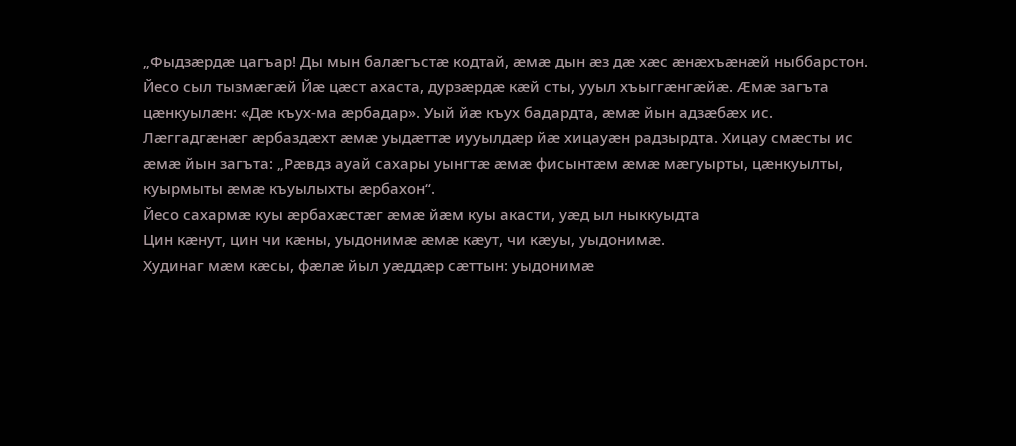„Фыдзӕрдӕ цагъар! Ды мын балӕгъстӕ кодтай, ӕмӕ дын ӕз дӕ хӕс ӕнӕхъӕнӕй ныббарстон.
Йесо сыл тызмӕгӕй Йӕ цӕст ахаста, дурзӕрдӕ кӕй сты, ууыл хъыггӕнгӕйӕ. Ӕмӕ загъта цӕнкуылӕн: «Дӕ къух-ма ӕрбадар». Уый йӕ къух бадардта, ӕмӕ йын адзӕбӕх ис.
Лӕггадгӕнӕг ӕрбаздӕхт ӕмӕ уыдӕттӕ иууылдӕр йӕ хицауӕн радзырдта. Хицау смӕсты ис ӕмӕ йын загъта: „Рӕвдз ауай сахары уынгтӕ ӕмӕ фисынтӕм ӕмӕ мӕгуырты, цӕнкуылты, куырмыты ӕмӕ къуылыхты ӕрбахон“.
Йесо сахармӕ куы ӕрбахӕстӕг ӕмӕ йӕм куы акасти, уӕд ыл ныккуыдта
Цин кӕнут, цин чи кӕны, уыдонимӕ ӕмӕ кӕут, чи кӕуы, уыдонимӕ.
Худинаг мӕм кӕсы, фӕлӕ йыл уӕддӕр сӕттын: уыдонимӕ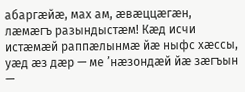абаргӕйӕ, мах ам, ӕвӕццӕгӕн, лӕмӕгъ разындыстӕм! Кӕд исчи истӕмӕй раппӕлынмӕ йӕ ныфс хӕссы, уӕд ӕз дӕр — ме ’нӕзондӕй йӕ зӕгъын —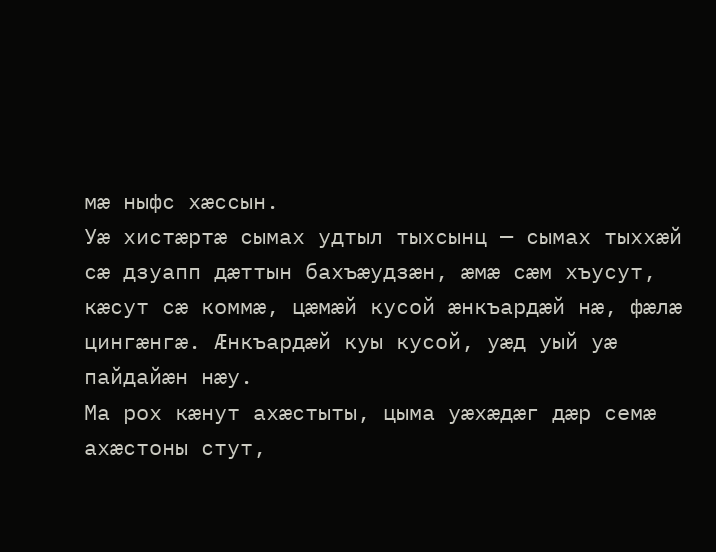мӕ ныфс хӕссын.
Уӕ хистӕртӕ сымах удтыл тыхсынц — сымах тыххӕй сӕ дзуапп дӕттын бахъӕудзӕн, ӕмӕ сӕм хъусут, кӕсут сӕ коммӕ, цӕмӕй кусой ӕнкъардӕй нӕ, фӕлӕ цингӕнгӕ. Ӕнкъардӕй куы кусой, уӕд уый уӕ пайдайӕн нӕу.
Ма рох кӕнут ахӕстыты, цыма уӕхӕдӕг дӕр семӕ ахӕстоны стут,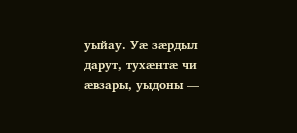уыйау. Уӕ зӕрдыл дарут, тухӕнтӕ чи ӕвзары, уыдоны —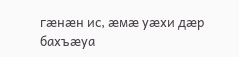гӕнӕн ис, ӕмӕ уӕхи дӕр бахъӕуа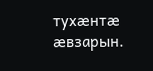тухӕнтӕ ӕвзарын.